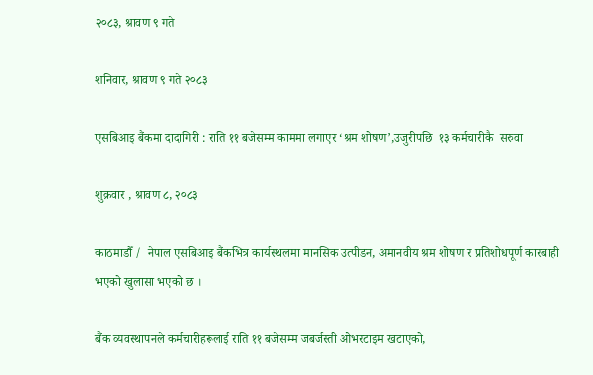२०८३, श्रावण ९ गते

शनिवार, श्रावण ९ गते २०८३

एसबिआइ बैंकमा दादागिरी : राति ११ बजेसम्म काममा लगाएर ‘श्रम शोषण’,उजुरीपछि  १३ कर्मचारीकै  सरुवा

शुक्रवार , श्रावण ८, २०८३

काठमाडौँ /  नेपाल एसबिआइ बैंकभित्र कार्यस्थलमा मानसिक उत्पीडन, अमानवीय श्रम शोषण र प्रतिशोधपूर्ण कारबाही भएको खुलासा भएको छ ।

बैंक व्यवस्थापनले कर्मचारीहरूलाई राति ११ बजेसम्म जबर्जस्ती ओभरटाइम खटाएको,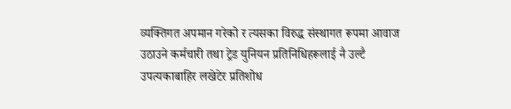व्यक्तिगत अपमान गरेको र त्यसका विरुद्ध संस्थागत रूपमा आवाज उठाउने कर्मचारी तथा ट्रेड युनियन प्रतिनिधिहरूलाई नै उल्टै उपत्यकाबाहिर लखेटेर प्रतिशोध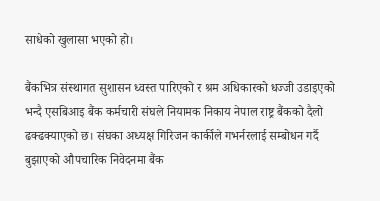साधेको खुलासा भएको हो।

बैंकभित्र संस्थागत सुशासन ध्वस्त पारिएको र श्रम अधिकारको धज्जी उडाइएको भन्दै एसबिआइ बैंक कर्मचारी संघले नियामक निकाय नेपाल राष्ट्र बैंकको दैलो ढक्ढक्याएको छ। संघका अध्यक्ष गिरिजन कार्कीले गभर्नरलाई सम्बोधन गर्दै बुझाएको औपचारिक निवेदनमा बैंक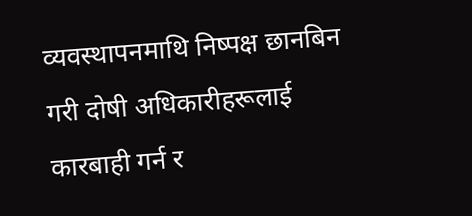व्यवस्थापनमाथि निष्पक्ष छानबिन गरी दोषी अधिकारीहरूलाई कारबाही गर्न र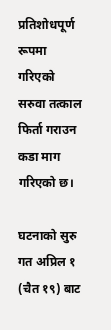प्रतिशोधपूर्ण रूपमा गरिएको सरुवा तत्काल फिर्ता गराउन कडा माग गरिएको छ।

घटनाको सुरु गत अप्रिल १ (चैत १९) बाट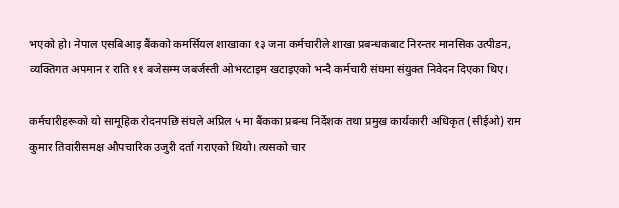भएको हो। नेपाल एसबिआइ बैंकको कमर्सियल शाखाका १३ जना कर्मचारीले शाखा प्रबन्धकबाट निरन्तर मानसिक उत्पीडन, व्यक्तिगत अपमान र राति ११ बजेसम्म जबर्जस्ती ओभरटाइम खटाइएको भन्दै कर्मचारी संघमा संयुक्त निवेदन दिएका थिए।

कर्मचारीहरूको यो सामूहिक रोदनपछि संघले अप्रिल ५ मा बैंकका प्रबन्ध निर्देशक तथा प्रमुख कार्यकारी अधिकृत (सीईओ) राम कुमार तिवारीसमक्ष औपचारिक उजुरी दर्ता गराएको थियो। त्यसको चार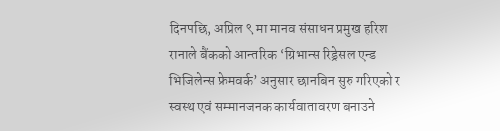दिनपछि, अप्रिल ९ मा मानव संसाधन प्रमुख हरिश रानाले बैंकको आन्तरिक ‘ग्रिभान्स रिड्रेसल एन्ड भिजिलेन्स फ्रेमवर्क’ अनुसार छानबिन सुरु गरिएको र स्वस्थ एवं सम्मानजनक कार्यवातावरण बनाउने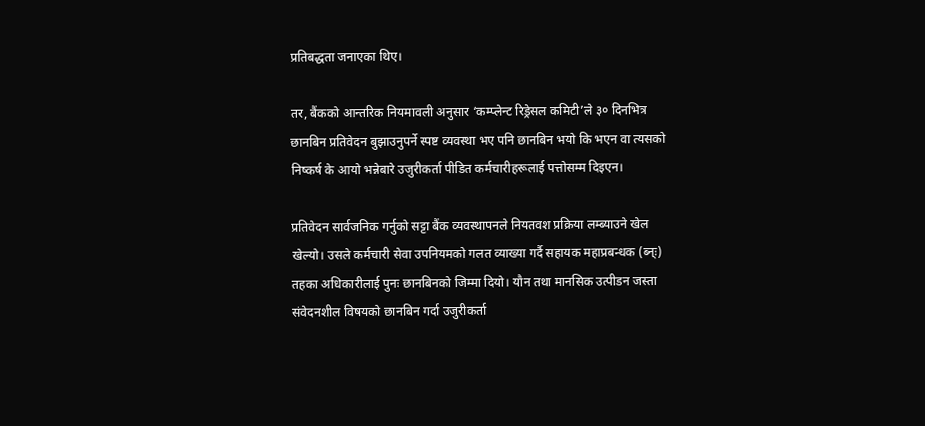प्रतिबद्धता जनाएका थिए।

तर, बैंकको आन्तरिक नियमावली अनुसार ‘कम्प्लेन्ट रिड्रेसल कमिटी’ले ३० दिनभित्र छानबिन प्रतिवेदन बुझाउनुपर्ने स्पष्ट व्यवस्था भए पनि छानबिन भयो कि भएन वा त्यसको निष्कर्ष के आयो भन्नेबारे उजुरीकर्ता पीडित कर्मचारीहरूलाई पत्तोसम्म दिइएन।

प्रतिवेदन सार्वजनिक गर्नुको सट्टा बैंक व्यवस्थापनले नियतवश प्रक्रिया लम्ब्याउने खेल खेल्यो। उसले कर्मचारी सेवा उपनियमको गलत व्याख्या गर्दै सहायक महाप्रबन्धक (ब्न्ः) तहका अधिकारीलाई पुनः छानबिनको जिम्मा दियो। यौन तथा मानसिक उत्पीडन जस्ता संवेदनशील विषयको छानबिन गर्दा उजुरीकर्ता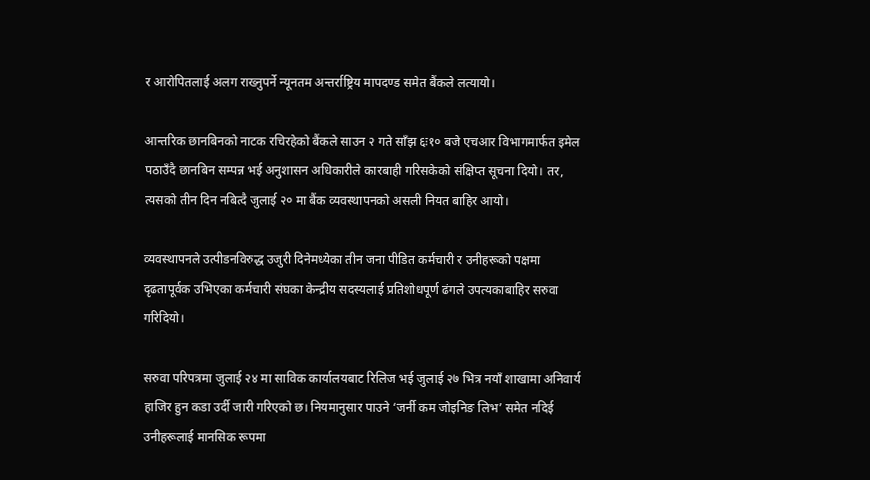र आरोपितलाई अलग राख्नुपर्ने न्यूनतम अन्तर्राष्ट्रिय मापदण्ड समेत बैंकले लत्यायो।

आन्तरिक छानबिनको नाटक रचिरहेको बैंकले साउन २ गते साँझ ६ः१० बजे एचआर विभागमार्फत इमेल पठाउँदै छानबिन सम्पन्न भई अनुशासन अधिकारीले कारबाही गरिसकेको संक्षिप्त सूचना दियो। तर, त्यसको तीन दिन नबित्दै जुलाई २० मा बैंक व्यवस्थापनको असली नियत बाहिर आयो।

व्यवस्थापनले उत्पीडनविरुद्ध उजुरी दिनेमध्येका तीन जना पीडित कर्मचारी र उनीहरूको पक्षमा दृढतापूर्वक उभिएका कर्मचारी संघका केन्द्रीय सदस्यलाई प्रतिशोधपूर्ण ढंगले उपत्यकाबाहिर सरुवा गरिदियो।

सरुवा परिपत्रमा जुलाई २४ मा साविक कार्यालयबाट रिलिज भई जुलाई २७ भित्र नयाँ शाखामा अनिवार्य हाजिर हुन कडा उर्दी जारी गरिएको छ। नियमानुसार पाउने ‘जर्नी कम जोइनिङ लिभ’ समेत नदिई उनीहरूलाई मानसिक रूपमा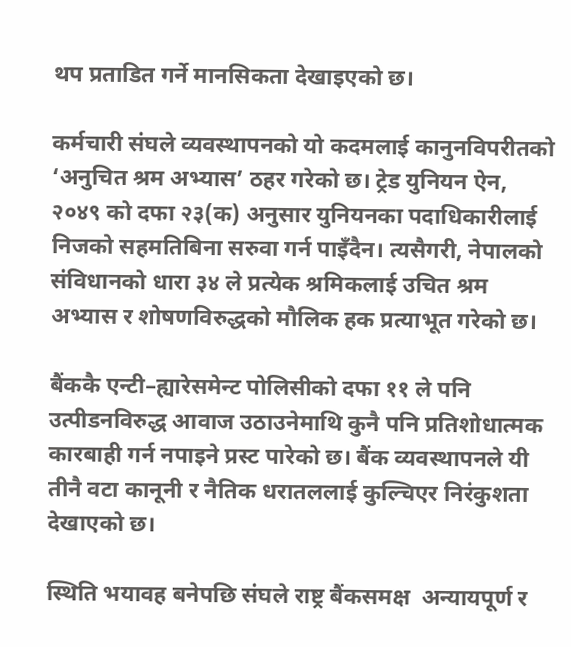थप प्रताडित गर्ने मानसिकता देखाइएको छ।

कर्मचारी संघले व्यवस्थापनको यो कदमलाई कानुनविपरीतको ‘अनुचित श्रम अभ्यास’ ठहर गरेको छ। ट्रेड युनियन ऐन, २०४९ को दफा २३(क) अनुसार युनियनका पदाधिकारीलाई निजको सहमतिबिना सरुवा गर्न पाइँदैन। त्यसैगरी, नेपालको संविधानको धारा ३४ ले प्रत्येक श्रमिकलाई उचित श्रम अभ्यास र शोषणविरुद्धको मौलिक हक प्रत्याभूत गरेको छ।

बैंककै एन्टी–ह्यारेसमेन्ट पोलिसीको दफा ११ ले पनि उत्पीडनविरुद्ध आवाज उठाउनेमाथि कुनै पनि प्रतिशोधात्मक कारबाही गर्न नपाइने प्रस्ट पारेको छ। बैंक व्यवस्थापनले यी तीनै वटा कानूनी र नैतिक धरातललाई कुल्चिएर निरंकुशता देखाएको छ।

स्थिति भयावह बनेपछि संघले राष्ट्र बैंकसमक्ष  अन्यायपूर्ण र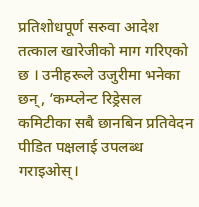प्रतिशोधपूर्ण सरुवा आदेश तत्काल खारेजीको माग गरिएको छ । उनीहरूले उजुरीमा भनेका छन्, ’कम्प्लेन्ट रिड्रेसल कमिटीका सबै छानबिन प्रतिवेदन पीडित पक्षलाई उपलब्ध गराइओस्।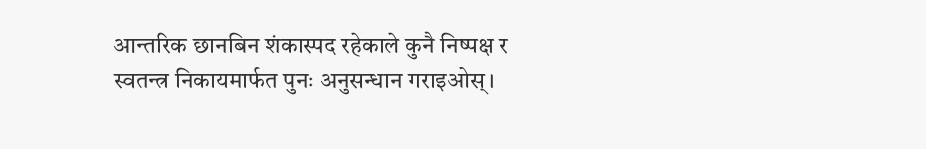आन्तरिक छानबिन शंकास्पद रहेकाले कुनै निष्पक्ष र स्वतन्त्र निकायमार्फत पुनः अनुसन्धान गराइओस्।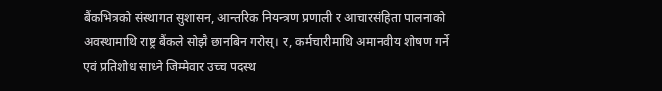बैंकभित्रको संस्थागत सुशासन, आन्तरिक नियन्त्रण प्रणाली र आचारसंहिता पालनाको अवस्थामाथि राष्ट्र बैंकले सोझै छानबिन गरोस्। र, कर्मचारीमाथि अमानवीय शोषण गर्ने एवं प्रतिशोध साध्ने जिम्मेवार उच्च पदस्थ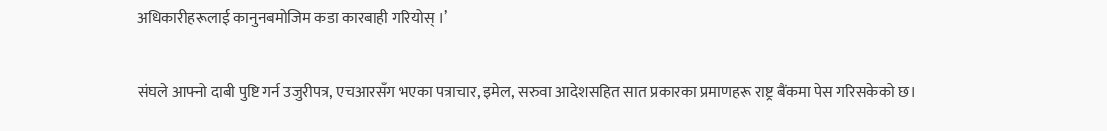अधिकारीहरूलाई कानुनबमोजिम कडा कारबाही गरियोस् ।’

संघले आफ्नो दाबी पुष्टि गर्न उजुरीपत्र, एचआरसँग भएका पत्राचार, इमेल, सरुवा आदेशसहित सात प्रकारका प्रमाणहरू राष्ट्र बैंकमा पेस गरिसकेको छ।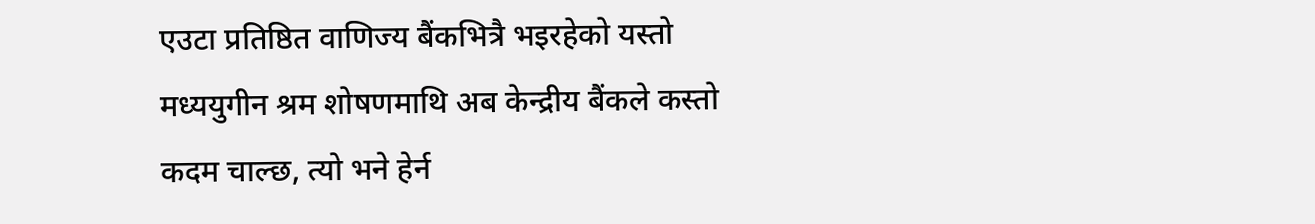एउटा प्रतिष्ठित वाणिज्य बैंकभित्रै भइरहेको यस्तो मध्ययुगीन श्रम शोषणमाथि अब केन्द्रीय बैंकले कस्तो कदम चाल्छ, त्यो भने हेर्न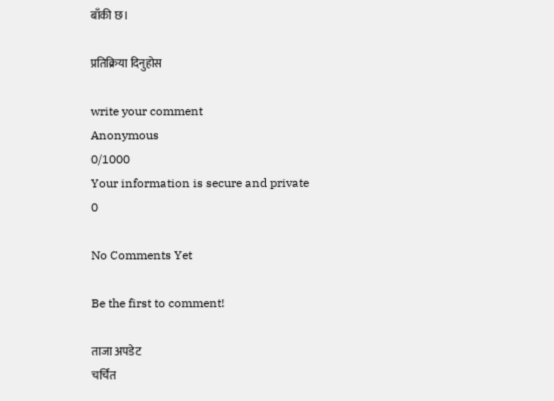बाँकी छ।

प्रतिक्रिया दिनुहोस

write your comment
Anonymous
0/1000
Your information is secure and private
0

No Comments Yet

Be the first to comment!

ताजा अपडेट
चर्चित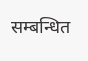सम्बन्धित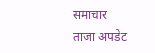समाचार
ताजा अपडेट